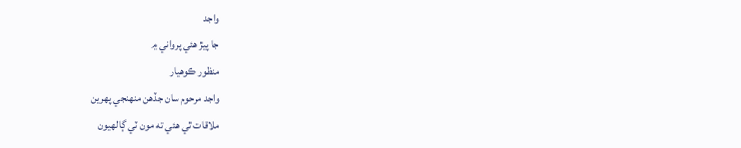واجد
جا پيڙ هئي پرواني ۾
منظور ڪوهيار
واجد مرحوم سان جڏهن منهنجي پهرين
ملاقات ٿي هئي ته مون ٽي ڳالهيون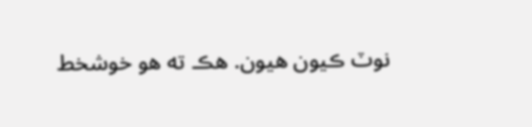نوٽ ڪيون هيون. هڪ ته هو خوشخط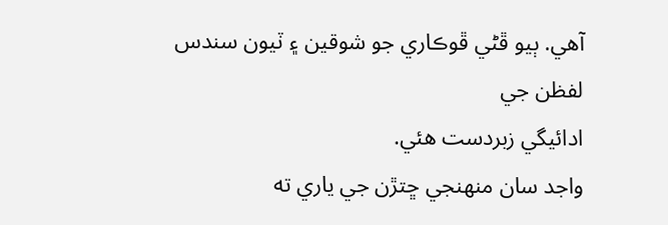آهي. ٻيو ڦڻي ڦوڪاري جو شوقين ۽ ٽيون سندس لفظن جي
ادائيگي زبردست هئي.
واجد سان منهنجي ڇتڙن جي ياري ته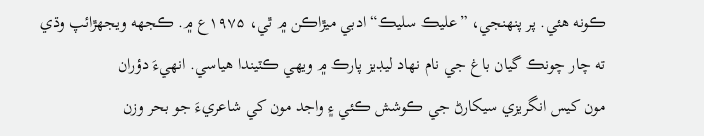ڪونه هئي. پر پنهنجي، ”عليڪ سليڪ“ ادبي ميڙاڪن ۾ ٿي، ۱۹۷۵ع ۾. ڪجهه ويجهڙائپ وڌي
ته چار چونڪ گيان باغ جي نام نهاد ليڊيز پارڪ ۾ ويهي ڪٽيندا هياسي. انهيءَ دؤران
مون کيس انگريزي سيکارڻ جي ڪوشش ڪئي ۽ واجد مون کي شاعريءَ جو بحر وزن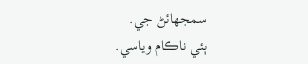سمجهائڻ جي.
ٻئي ناڪام وياسي.